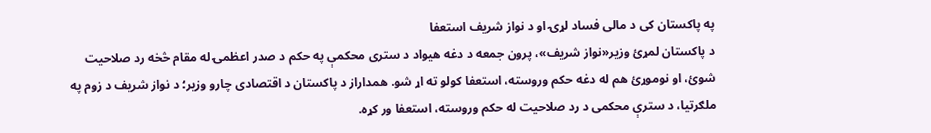په پاکستان کی د مالی فساد لړۍ او د نواز شریف استعفا
د پاکستان لمړئ وزیر«نواز شریف»، پرون جمعه د دغه هیواد د ستری محکمې په حکم د صدر اعظمۍ له مقام څخه رد صلاحیت شوئ، او نوموړئ هم له دغه حکم وروسته، استعفا کولو ته اړ شو. همداراز د پاکستان د اقتصادی چارو وزیر؛ د نواز شریف د زوم په ملګرتیا، د سترې محکمی د رد صلاحیت له حکم وروسته، استعفا ور کړه.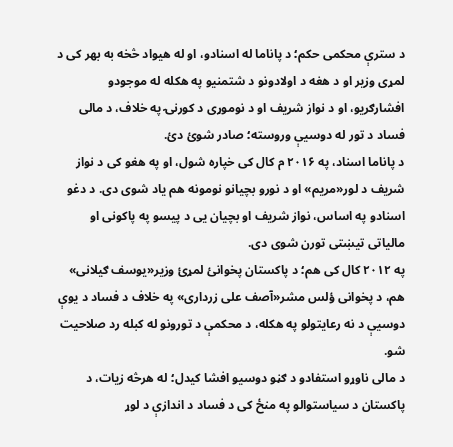د سترې محکمی حکم؛ د پاناما له اسنادو، او له هیواد څخه به بهر کی د لمړی وزیر او د هغه د اولادونو د شتمنیو په هکله له موجودو افشارګریو، او د نواز شریف او د نوموړی د کورنۍ په خلاف، د مالی فساد د تور له دوسیې وروسته؛ صادر شوئ دئ.
د پاناما اسناد، په ۲۰۱۶ م کال کی خپاره شول، او په هغو کی د نواز شریف د لور«مریم» او د نورو بچیانو نومونه هم یاد شوی دی. د دغو اسنادو په اساس، نواز شریف او بچیان یی د پیسو په پاکونی او مالیاتی تیښتی تورن شوی دی.
په ۲۰۱۲ کال کی هم؛ د پاکستان پخوانئ لمړئ وزیر«یوسف ګیلانی» هم، د پخوانی ؤلس مشر«آصف علی زرداری» په خلاف د فساد د یوې دوسیې د نه رعایتولو په هکله، د محکمې د تورونو له کبله رد صلاحیت شو.
د مالی ناوړو استفادو د ګڼو دوسیو افشا کیدل؛ له هرڅه زیات، د پاکستان د سیاستوالو په منځ کی د فساد د اندازې د لوړ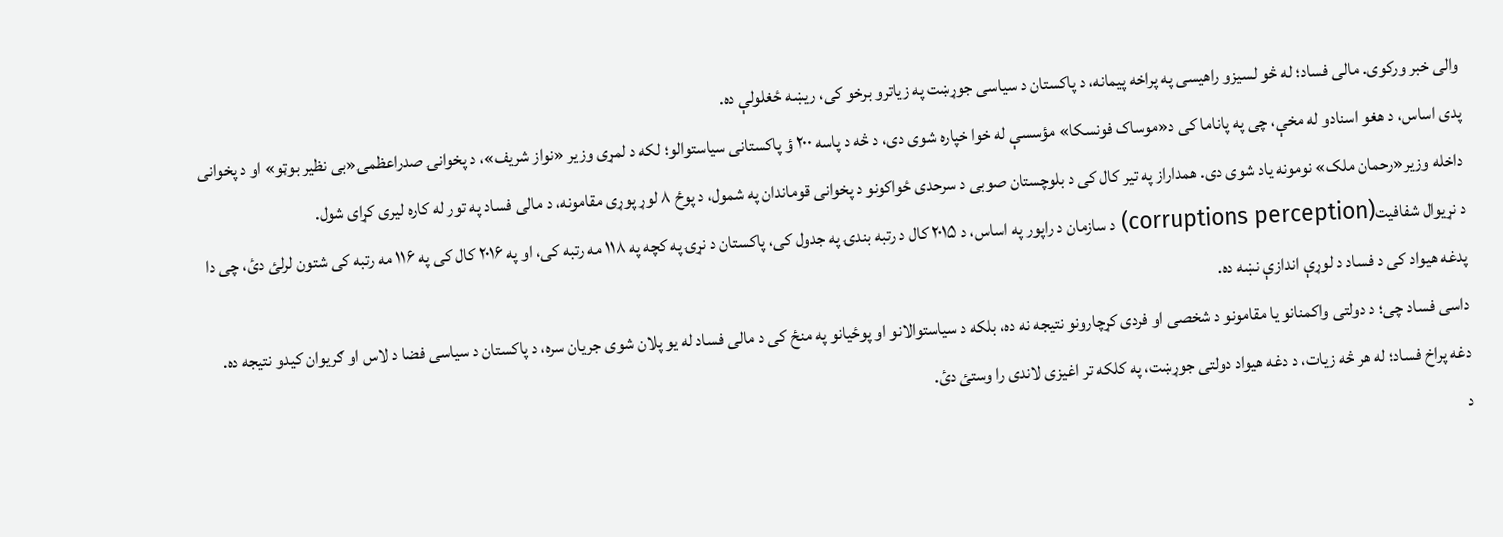والی خبر ورکوی. مالی فساد؛ له څو لسیزو راهیسی په پراخه پیمانه، د پاکستان د سیاسی جوړښت په زیاترو برخو کی، ریښه ځغلولې ده.
پدی اساس، د هغو اسنادو له مخې، چی په پاناما کی د«موساک فونسکا» مؤسسې له خوا خپاره شوی دی، د څه د پاسه ۲۰۰ ؤ پاکستانی سیاستوالو؛ لکه د لمړی وزیر «نواز شریف»، د پخوانۍ صدراعظمۍ«بی نظیر بوټو» او د پخوانی داخله وزیر«رحمان ملک» نومونه یاد شوی دی. همداراز په تیر کال کی د بلوچستان صوبی د سرحدی ځواکونو د پخوانی قوماندان په شمول، د پوځ ۸ لوړ پوړی مقامونه، د مالی فساد په تور له کاره لیری کړای شول.
د نړیوال شفافیت(corruptions perception) د سازمان د راپور په اساس، د ۲۰۱۵ کال د رتبه بندۍ په جدول کی، پاکستان د نړۍ په کچه په ۱۱۸ مه رتبه کی، او په ۲۰۱۶ کال کی په ۱۱۶ مه رتبه کی شتون لرلئ دئ، چی دا پدغه هیواد کی د فساد د لوړې اندازې نښه ده.
داسی فساد چی؛ د دولتی واکمنانو یا مقامونو د شخصی او فردی کړچارونو نتیجه نه ده، بلکه د سیاستوالانو او پوځیانو په منځ کی د مالی فساد له یو پلان شوی جریان سره، د پاکستان د سیاسی فضا د لاس او ګریوان کیدو نتیجه ده.
دغه پراخ فساد؛ له هر څه زیات، د دغه هیواد دولتی جوړښت، په کلکه تر اغیزی لاندی را وستئ دئ.
د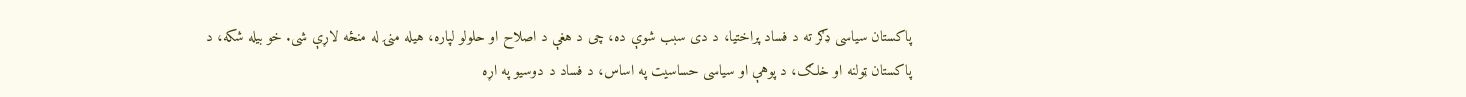پاکستان سیاسی ډګر ته د فساد پراختیا، د دی سبب شوې ده، چی د هغې د اصلاح او حلولو لپاره، هیله منۍ له منځه لاړې شی. خو بیله شکه، د پاکستان ټولنه او خلګ، د پوهې او سیاسی حساسیت په اساس، د فساد د دوسیو په اړه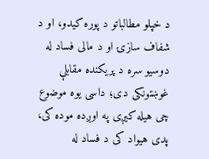د خپلو مطالباتو د پوره کیدو، او د شفاف سازۍ او د مالی فساد له دوسیو سره د پریکنده مقابلې غوښتونکی دی؛ داسی یوه موضوع چی هیله کیږی په اوږده موده کی، پدی هیواد کی د فساد له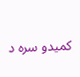کمیدو سره د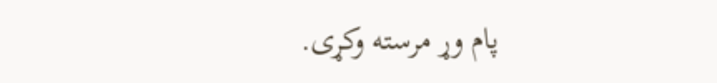پام وړ مرسته وکړی.